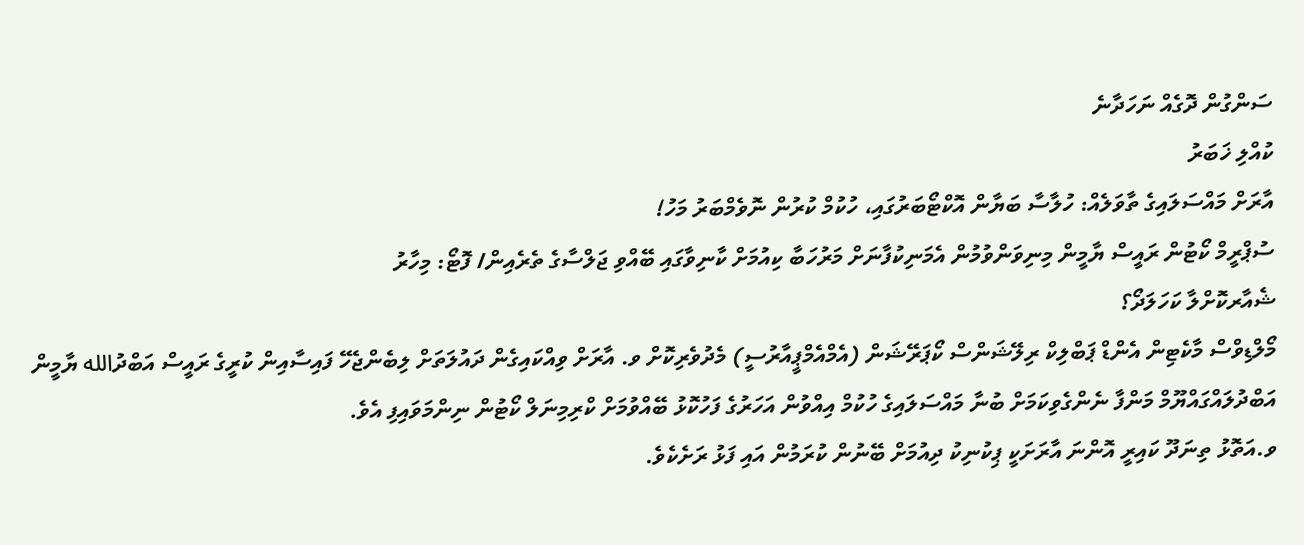ސަންގުން ދޮގެއް ނަހަދާނެ
ކުއްލި ޚަބަރު
އާރަށް މައްސަލައިގެ ތާވަލެއް: ހުލާސާ ބަޔާން އޮކްޓޯބަރުގައި، ހުކުމް ކުރުން ނޮވެމްބަރު މަހު!
ސުޕްރީމް ކޯޓުން ރައީސް ޔާމީން މިނިވަންވުމުން އެމަނިކުފާނަށް މަރުހަބާ ކިއުމަށް ކާނިވާގައި ބޭއްވި ޖަލްސާގެ ތެރެއިން/ ފޮޓޯ: މިހާރު
ޝެއާރކޮށްލާ ކަހަލަދޯ؟
މޯލްޑިވްސް މާކެޓިން އެންޑް ޕަބްލިކް ރިލޭޝަންސް ކޯޕަރޭޝަން (އެމްއެމްޕީއާރުސީ) މެދުވެރިކޮށް ވ. އާރަށް ވިއްކައިގެން ދައުލަތަށް ލިބެންޖެހޭ ފައިސާއިން ކުރީގެ ރައީސް އަބްދުالله ޔާމީން އަބްދުލައްގައްޔޫމް މަންފާ ނެންގެވިކަމަށް ބުނާ މައްސަލައިގެ ހުކުމް އިއްވުން އަހަރުގެ ފަހުކޮޅު ބޭއްވުމަށް ކްރިމިނަލް ކޯޓުން ނިންމަވައިފި އެވެ.
ވ.އަތޮޅު ތިނަދޫ ކައިރީ އޮންނަ އާރަށަކީ ޕިކުނިކު ދިއުމަށް ބޭނުން ކުރަމުން އައި ފަޅު ރަށެކެވެ.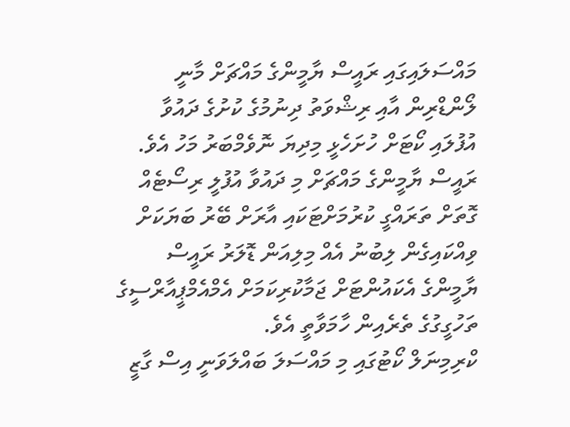މައްސަލައިގައި ރައީސް ޔާމީންގެ މައްޗަށް މާނީ ލޯންޑްރިން އާއި ރިޝްވަތު ދިނުމުގެ ކުށުގެ ދައުވާ އުފުލައި ކޯޓަށް ހުށަހެޅީ މިދިޔަ ނޮވެމްބަރު މަހު އެވެ.
ރައީސް ޔާމީންގެ މައްޗަށް މި ދައުވާ އުފުލީ ރިސޯޓެއް ގޮތަށް ތަރައްގީ ކުރުމަށްޓަކައި އާރަށް ބޭރު ބަޔަކަށް ވިއްކައިގެން ލިބުނު އެއް މިލިއަން ޑޮލަރު ރައީސް ޔާމީންގެ އެކައުންޓަށް ޖަމާކުރިކަމަށް އެމްއެމްޕީއާރްސީގެ ތަހުގީގުގެ ތެރެއިން ހާމަވާތީ އެވެ.
ކްރިމިނަލް ކޯޓުގައި މި މައްސަލަ ބައްލަވަނީ އިސް ގާޒީ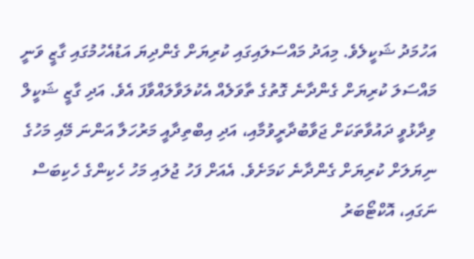އަހުމަދު ޝަކީލެވެ. މިއަދު މައްސަލައިގައި ކުރިޔަށް ގެންދިޔަ އަޑުއެހުމުގައި ގާޒީ ވަނީ މައްސަލަ ކުރިޔަށް ގެންދާނެ ގޮތުގެ ތާވަލެއް އެކުލަވާލައްވާފަ އެވެ. އަދި ގާޒީ ޝަކީލް ވިދާޅުވީ ދައުވާތަކަށް ޖަވާބުދާރީވުމާއި، އަދި އިބްތިދާއީ މަރުހަލާ އަންނަ މޭއި މަހުގެ ނިޔަލަށް ކުރިޔަށް ގެންދާނެ ކަމަށެވެ. އެއަށް ފަހު ޖުލައި މަހު ހެކިންގެ ހެކިބަސް ނަގައި، އޮކްޓޯބަރު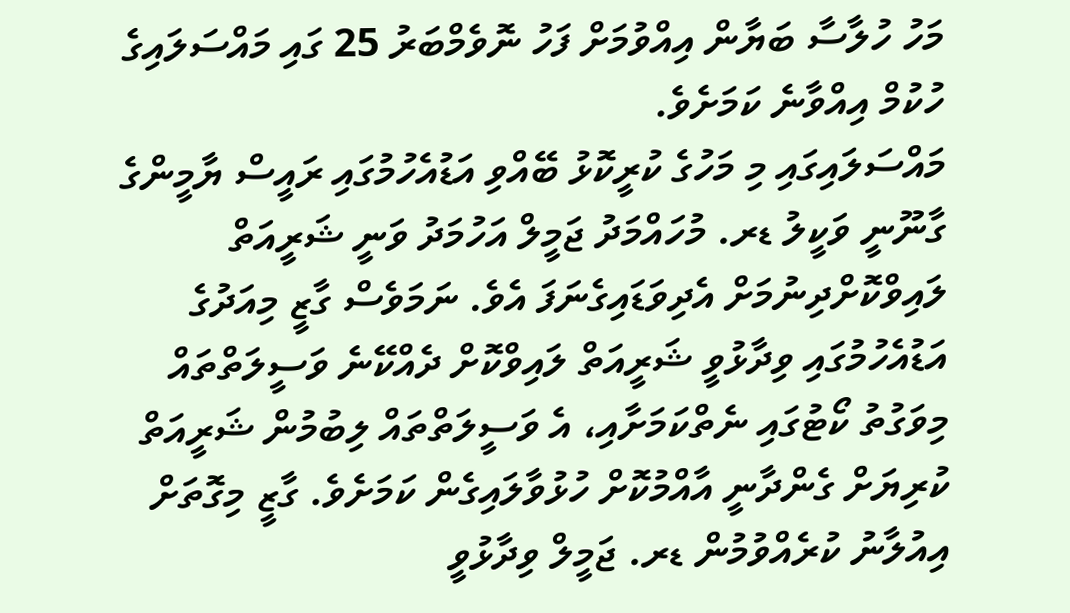މަހު ހުލާސާ ބަޔާން އިއްވުމަށް ފަހު ނޮވެމްބަރު 25 ގައި މައްސަލައިގެ ހުކުމް އިއްވާނެ ކަމަށެވެ.
މައްސަލައިގައި މި މަހުގެ ކުރީކޮޅު ބޭއްވި އަޑުއެހުމުގައި ރައީސް ޔާމީންގެ ގާނޫނީ ވަކީލު ޑރ. މުހައްމަދު ޖަމީލް އަހުމަދު ވަނީ ޝަރީއަތް ލައިވްކޮށްދިނުމަށް އެދިވަޑައިގެނަފަ އެވެ. ނަމަވެސް ގާޒީ މިއަދުގެ އަޑުއެހުމުގައި ވިދާޅުވީ ޝަރީއަތް ލައިވްކޮށް ދެއްކޭނެ ވަސީލަތްތައް މިވަގުތު ކޯޓުގައި ނެތްކަމަށާއި، އެ ވަސީލަތްތައް ލިބުމުން ޝަރީއަތް ކުރިޔަށް ގެންދާނީ އާއްމުކޮށް ހުޅުވާލައިގެން ކަމަށެވެ. ގާޒީ މިގޮތަށް އިއުލާނު ކުރެއްވުމުން ޑރ. ޖަމީލް ވިދާޅުވީ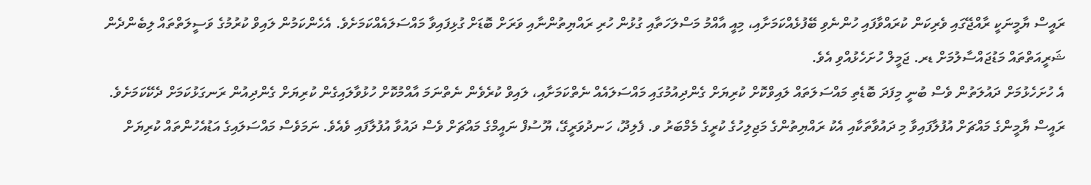ރައީސް ޔާމީނަކީ ރާއްޖޭގައި ވެރިކަން ކުރައްވާފައި ހުންނެވި ބޭފުޅެއްކަމަށާއި، މިއީ އާއްމު މަސްލަހަތާއި ގުޅުން ހުރި ރައްޔިތުންނާއި ވަރަށް ބޮޑަށް ގުޅިފައިވާ މައްސަލައެއްކަމަށެވެ. އެހެންކަމުން ލައިވް ކުރުމުގެ ވަސީލަތްތައް ލިބެންދެން ޝަރީއަތްތައް މަޑުޖައްސާލުމަށް ޑރ. ޖަމީލް ހުށަހެޅުއްވި އެވެ.
އެ ހުށަހެޅުމަށް ދައުލަތުން ވެސް ބުނީ މިފަދަ ބޮޑެތި މައްސަލަތައް ލައިވްކޮށް ކުރިޔަށް ގެންދިއުމުގައި މައްސަލައެއް ނެތްކަމަށާއި، ލައިވް ކުރެވެން ނެތްނަމަ އާއްމުކޮށް ހުޅުވާލައިގެން ކުރިޔަށް ގެންދިއުން ރަނގަޅުކަމަށް ދެކޭކަމަށެވެ.
ރައީސް ޔާމީންގެ މައްޗަށް އުފުލާފައިވާ މި ދައުވާތަކާއި އެކު ރައްޔިތުންގެ މަޖިލިހުގެ ކުރީގެ މެމްބަރު ވ. ފެލިދޫ، ހަނދުވަރީގޭ، ޔޫސުފް ނައީމްގެ މައްޗަށް ވެސް ދައުވާ އުފުލާފައި ވެއެވެ. ނަމަވެސް މައްސަލައިގެ އަޑުއެހުންތައް ކުރިޔަށް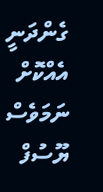ގެންދަނީ އެއްކޮށް ނަމަވެސް ޔޫސުފް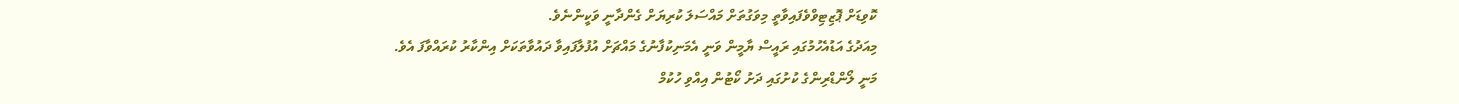ކޮވިޑަށް ޕޮޒިޓިވްވެފައިވާތީ މިވަގުތަށް މައްސަލަ ކުރިޔަށް ގެންދާނީ ވަކީންނެވެ.
މިއަދުގެ އަޑުއެހުމުގައި ރައީސް ޔާމީން ވަނީ އެމަނިކުފާނުގެ މައްޗަށް އުފުލާފައިވާ ދައުވާތަކަށް އިންކާރު ކުރައްވާފަ އެވެ.
މަނީ ލޯންޑްރިންގެ ކުށުގައި ދަށު ކޯޓުން އިއްވި ހުކުމް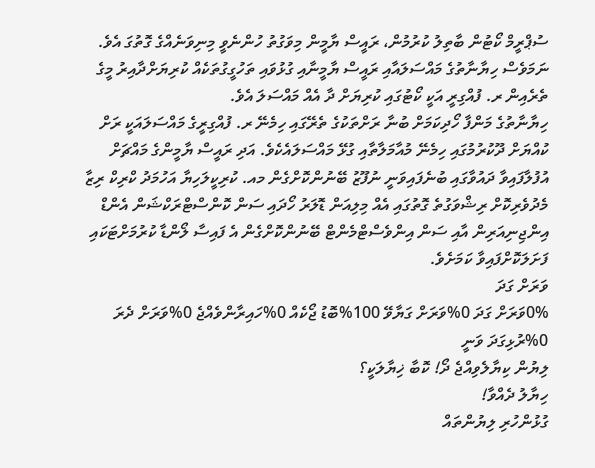ސުޕްރީމް ކޯޓުން ބާތިލު ކުރުމުން، ރައީސް ޔާމީން މިވަގުތު ހުންނެވީ މިނިވަނެއްގެ ގޮތުގަ އެވެ. ނަމަވެސް ހިޔާނާތުގެ މައްސަލައާއި ރައީސް ޔާމީނާއި ގުޅުވައި ތަހުގީގުތަކެއް ކުރިޔަށްދާއިރު މީގެ ތެރެއިން ރ. ފުއްގިރީ އަކީ ކޯޓުގައި ކުރިޔަށް ދާ އެއް މައްސަލަ އެވެ.
ހިޔާނާތުގެ މަންފާ ހޯދިކަމަށް ބުނާ ރަށްތަކުގެ ތެރޭގައި ހިމެނޭ ރ. ފުއްގިރީގެ މައްސަލައަކީ ރަށް ކުއްޔަށް ދޫކުރުމުގައި ހިމެނޭ މުއާމަލާތާއި ގުޅޭ މައްސަލައެކެވެ. އަދި ރައީސް ޔާމީންގެ މައްޗަށް އުފުލާފައިވާ ދައުވާގައި ބުނެފައިވަނީ ނުފޫޒު ބޭނުންކޮށްގެން މއ. ކުރިކީލަހިޔާ އަހުމަދު ކްރިކް ރިޒާ މެދުވެރިކޮށް ރިޝްވަގުތެ ގޮތުގައި އެއް މިލިއަން ޑޮލަރު ހޯދައި ސަން ކޮންސްޓްރަކްޝަން އެންޑް އިންޖިނިއަރިން އާއި ސަން އިންވެސްޓްމެންޓް ބޭނުންކޮށްގެން އެ ފައިސާ ލޯންޑާ ކުރުމަށްޓަކައި ފަށަލަކޮށްފައިވާ ކަމަށެވެ.
ވަރަށް ގަދަ
0%ވަރަށް ގަދަ 0%ވަރަށް ގަޔާވޭ 100%ބޮޑު ޖޯކެއް 0%ހައިރާންވެއްޖެ 0%ވަރަށް ދެރަ 0%ރުޅިގަދަ ވަނީ
ލިޔުން ކިޔާލެވިއްޖެ ދޯ! ކޮބާ ޚިޔާލަކީ؟
ހިޔާލު ދެއްވާ!
ގުޅުންހުރި ލިޔުންތައް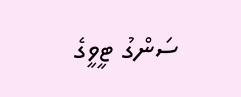ސަންގު ޓީވީގެ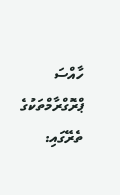ހާއްސަ ޕްރޮގްރާމްތަކުގެ ތެރޭގައި: